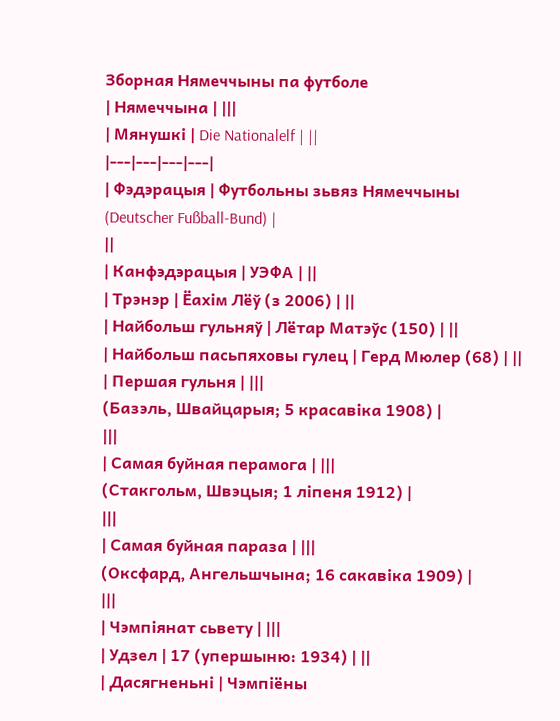Зборная Нямеччыны па футболе
| Нямеччына | |||
| Мянушкі | Die Nationalelf | ||
|---|---|---|---|
| Фэдэрацыя | Футбольны зьвяз Нямеччыны (Deutscher Fußball-Bund) |
||
| Канфэдэрацыя | УЭФА | ||
| Трэнэр | Ёахім Лёў (з 2006) | ||
| Найбольш гульняў | Лётар Матэўс (150) | ||
| Найбольш пасьпяховы гулец | Герд Мюлер (68) | ||
| Першая гульня | |||
(Базэль, Швайцарыя; 5 красавіка 1908) |
|||
| Самая буйная перамога | |||
(Стакгольм, Швэцыя; 1 ліпеня 1912) |
|||
| Самая буйная параза | |||
(Оксфард, Ангельшчына; 16 сакавіка 1909) |
|||
| Чэмпіянат сьвету | |||
| Удзел | 17 (упершыню: 1934) | ||
| Дасягненьні | Чэмпіёны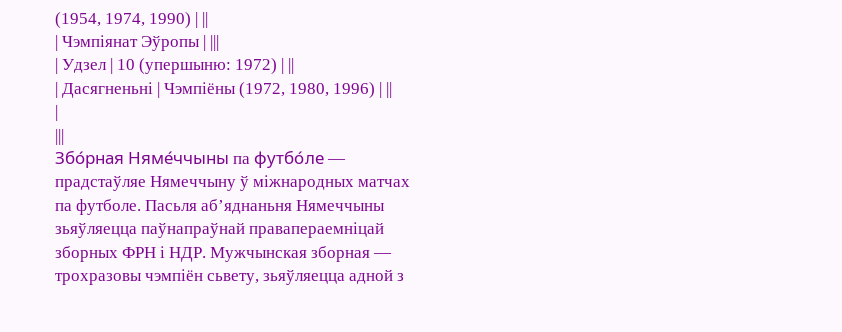(1954, 1974, 1990) | ||
| Чэмпіянат Эўропы | |||
| Удзел | 10 (упершыню: 1972) | ||
| Дасягненьні | Чэмпіёны (1972, 1980, 1996) | ||
|
|||
Збо́рная Няме́ччыны па футбо́ле — прадстаўляе Нямеччыну ў міжнародных матчах па футболе. Пасьля аб’яднаньня Нямеччыны зьяўляецца паўнапраўнай правапераемніцай зборных ФРН і НДР. Мужчынская зборная — трохразовы чэмпіён сьвету, зьяўляецца адной з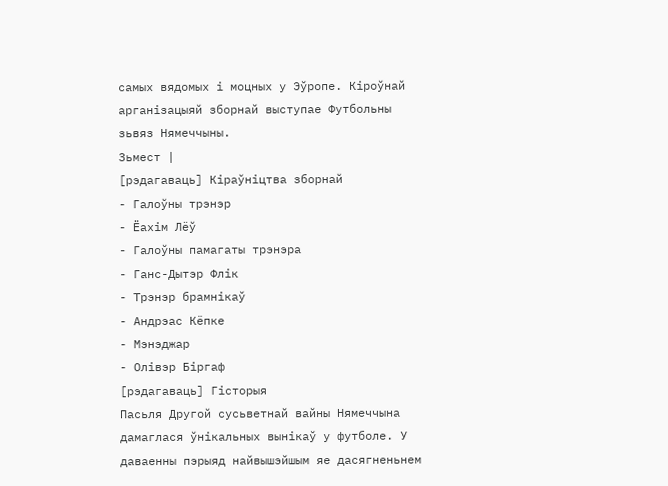самых вядомых і моцных у Эўропе. Кіроўнай арганізацыяй зборнай выступае Футбольны зьвяз Нямеччыны.
Зьмест |
[рэдагаваць] Кіраўніцтва зборнай
- Галоўны трэнэр
- Ёахім Лёў
- Галоўны памагаты трэнэра
- Ганс-Дытэр Флік
- Трэнэр брамнікаў
- Андрэас Кёпке
- Мэнэджар
- Олівэр Біргаф
[рэдагаваць] Гісторыя
Пасьля Другой сусьветнай вайны Нямеччына дамаглася ўнікальных вынікаў у футболе. У даваенны пэрыяд найвышэйшым яе дасягненьнем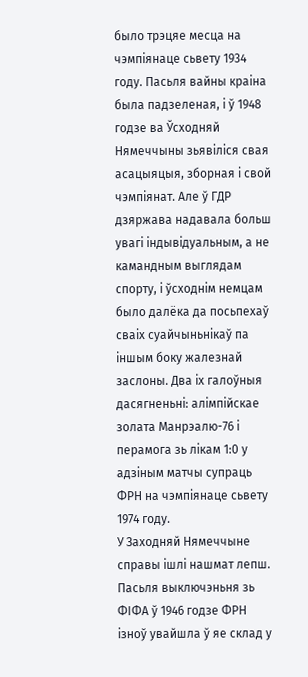было трэцяе месца на чэмпіянаце сьвету 1934 году. Пасьля вайны краіна была падзеленая, і ў 1948 годзе ва Ўсходняй Нямеччыны зьявіліся свая асацыяцыя, зборная і свой чэмпіянат. Але ў ГДР дзяржава надавала больш увагі індывідуальным, а не камандным выглядам спорту, і ўсходнім немцам было далёка да посьпехаў сваіх суайчыньнікаў па іншым боку жалезнай заслоны. Два іх галоўныя дасягненьні: алімпійскае золата Манрэалю-76 і перамога зь лікам 1:0 у адзіным матчы супраць ФРН на чэмпіянаце сьвету 1974 году.
У Заходняй Нямеччыне справы ішлі нашмат лепш. Пасьля выключэньня зь ФІФА ў 1946 годзе ФРН ізноў увайшла ў яе склад у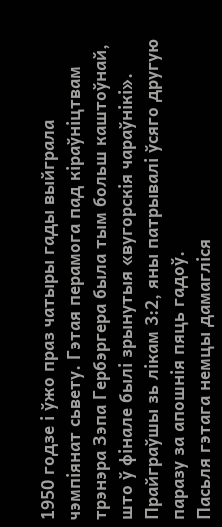1950 годзе і ўжо праз чатыры гады выйграла чэмпіянат сьвету. Гэтая перамога пад кіраўніцтвам трэнэра Зэпа Гербэргера была тым больш каштоўнай, што ў фінале былі зрынутыя «вугорскія чараўнікі». Прайграўшы зь лікам 3:2, яны патрывалі ўсяго другую паразу за апошнія пяць гадоў.
Пасьля гэтага немцы дамагліся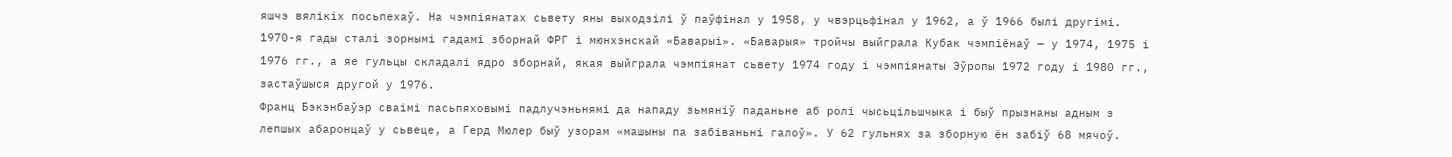яшчэ вялікіх посьпехаў. На чэмпіянатах сьвету яны выходзілі ў паўфінал у 1958, у чвэрцьфінал у 1962, а ў 1966 былі другімі.
1970-я гады сталі зорнымі гадамі зборнай ФРГ і мюнхэнскай «Баварыі». «Баварыя» тройчы выйграла Кубак чэмпіёнаў — у 1974, 1975 і 1976 гг., а яе гульцы складалі ядро зборнай, якая выйграла чэмпіянат сьвету 1974 году і чэмпіянаты Эўропы 1972 году і 1980 гг., застаўшыся другой у 1976.
Франц Бэкэнбаўэр сваімі пасьпяховымі падлучэньнямі да нападу зьмяніў паданьне аб ролі чысьцільшчыка і быў прызнаны адным з лепшых абаронцаў у сьвеце, а Герд Мюлер быў узорам «машыны па забіваньні галоў». У 62 гульнях за зборную ён забіў 68 мячоў.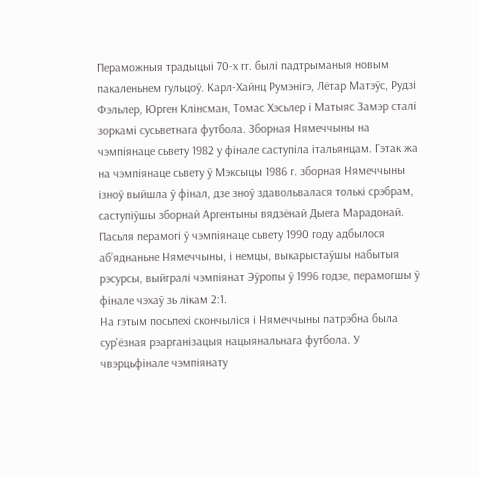Пераможныя традыцыі 70-х гг. былі падтрыманыя новым пакаленьнем гульцоў. Карл-Хайнц Румэнігэ, Лётар Матэўс, Рудзі Фэльлер, Юрген Клінсман, Томас Хэсьлер і Матыяс Замэр сталі зоркамі сусьветнага футбола. Зборная Нямеччыны на чэмпіянаце сьвету 1982 у фінале саступіла італьянцам. Гэтак жа на чэмпіянаце сьвету ў Мэксыцы 1986 г. зборная Нямеччыны ізноў выйшла ў фінал, дзе зноў здавольвалася толькі срэбрам, саступіўшы зборнай Аргентыны вядзёнай Дыега Марадонай. Пасьля перамогі ў чэмпіянаце сьвету 1990 году адбылося аб’яднаньне Нямеччыны, і немцы, выкарыстаўшы набытыя рэсурсы, выйгралі чэмпіянат Эўропы ў 1996 годзе, перамогшы ў фінале чэхаў зь лікам 2:1.
На гэтым посьпехі скончыліся і Нямеччыны патрэбна была сур'ёзная рэарганізацыя нацыянальнага футбола. У чвэрцьфінале чэмпіянату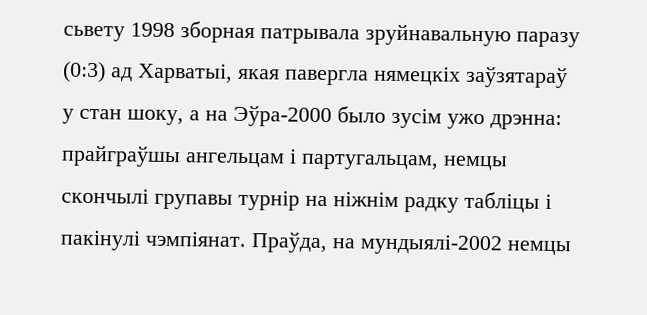сьвету 1998 зборная патрывала зруйнавальную паразу (0:3) ад Харватыі, якая павергла нямецкіх заўзятараў у стан шоку, а на Эўра-2000 было зусім ужо дрэнна: прайграўшы ангельцам і партугальцам, немцы скончылі групавы турнір на ніжнім радку табліцы і пакінулі чэмпіянат. Праўда, на мундыялі-2002 немцы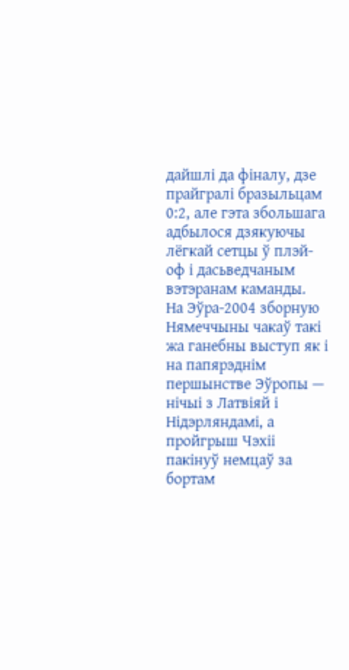дайшлі да фіналу, дзе прайгралі бразыльцам 0:2, але гэта збольшага адбылося дзякуючы лёгкай сетцы ў плэй-оф і дасьведчаным вэтэранам каманды.
На Эўра-2004 зборную Нямеччыны чакаў такі жа ганебны выступ як і на папярэднім першынстве Эўропы — нічыі з Латвіяй і Нідэрляндамі, а пройгрыш Чэхіі пакінуў немцаў за бортам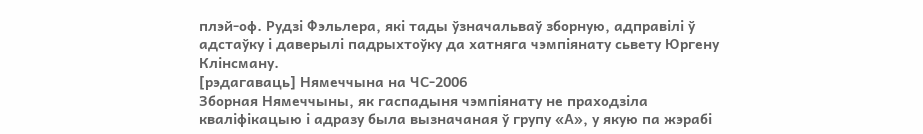плэй-оф. Рудзі Фэльлера, які тады ўзначальваў зборную, адправілі ў адстаўку і даверылі падрыхтоўку да хатняга чэмпіянату сьвету Юргену Клінсману.
[рэдагаваць] Нямеччына на ЧС-2006
Зборная Нямеччыны, як гаспадыня чэмпіянату не праходзіла кваліфікацыю і адразу была вызначаная ў групу «А», у якую па жэрабі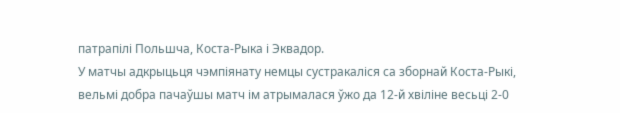патрапілі Польшча, Коста-Рыка і Эквадор.
У матчы адкрыцьця чэмпіянату немцы сустракаліся са зборнай Коста-Рыкі, вельмі добра пачаўшы матч ім атрымалася ўжо да 12-й хвіліне весьці 2-0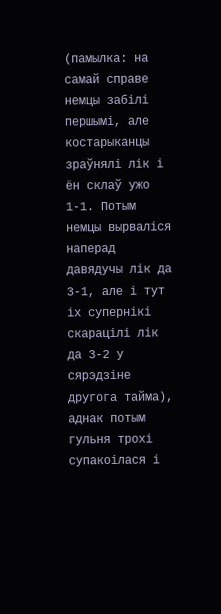(памылка: на самай справе немцы забілі першымі, але костарыканцы зраўнялі лік і ён склаў ужо 1-1. Потым немцы вырваліся наперад давядучы лік да 3-1, але і тут іх супернікі скарацілі лік да 3-2 у сярэдзіне другога тайма), аднак потым гульня трохі супакоілася і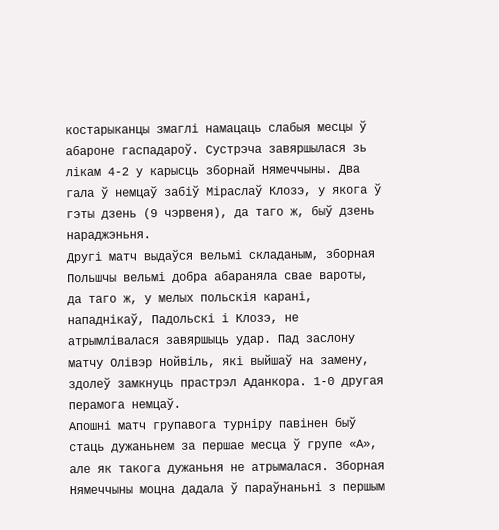костарыканцы змаглі намацаць слабыя месцы ў абароне гаспадароў. Сустрэча завяршылася зь лікам 4-2 у карысць зборнай Нямеччыны. Два гала ў немцаў забіў Міраслаў Клозэ, у якога ў гэты дзень (9 чэрвеня), да таго ж, быў дзень нараджэньня.
Другі матч выдаўся вельмі складаным, зборная Польшчы вельмі добра абараняла свае вароты, да таго ж, у мелых польскія карані, нападнікаў, Падольскі і Клозэ, не атрымлівалася завяршыць удар. Пад заслону матчу Олівэр Нойвіль, які выйшаў на замену, здолеў замкнуць прастрэл Аданкора. 1-0 другая перамога немцаў.
Апошні матч групавога турніру павінен быў стаць дужаньнем за першае месца ў групе «А», але як такога дужаньня не атрымалася. Зборная Нямеччыны моцна дадала ў параўнаньні з першым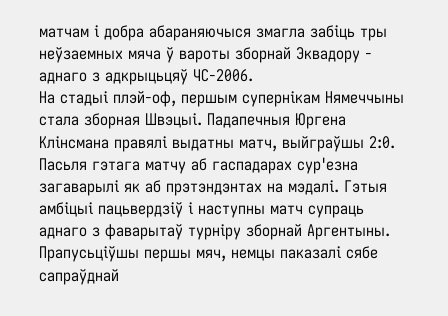матчам і добра абараняючыся змагла забіць тры неўзаемных мяча ў вароты зборнай Эквадору - аднаго з адкрыцьцяў ЧС-2006.
На стадыі плэй-оф, першым супернікам Нямеччыны стала зборная Швэцыі. Падапечныя Юргена Клінсмана правялі выдатны матч, выйграўшы 2:0. Пасьля гэтага матчу аб гаспадарах сур'езна загаварылі як аб прэтэндэнтах на мэдалі. Гэтыя амбіцыі пацьвердзіў і наступны матч супраць аднаго з фаварытаў турніру зборнай Аргентыны. Прапусьціўшы першы мяч, немцы паказалі сябе сапраўднай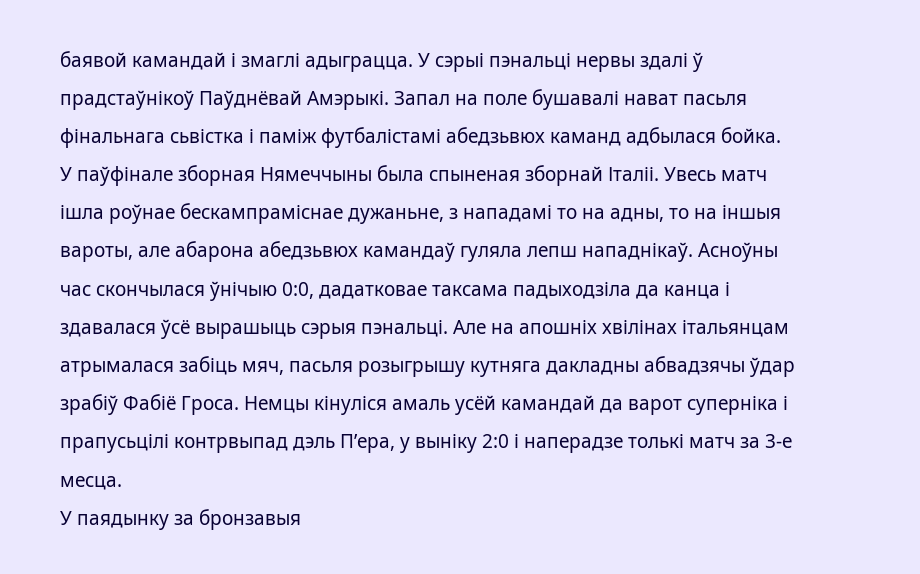баявой камандай і змаглі адыграцца. У сэрыі пэнальці нервы здалі ў прадстаўнікоў Паўднёвай Амэрыкі. Запал на поле бушавалі нават пасьля фінальнага сьвістка і паміж футбалістамі абедзьвюх каманд адбылася бойка.
У паўфінале зборная Нямеччыны была спыненая зборнай Італіі. Увесь матч ішла роўнае бескампраміснае дужаньне, з нападамі то на адны, то на іншыя вароты, але абарона абедзьвюх камандаў гуляла лепш нападнікаў. Асноўны час скончылася ўнічыю 0:0, дадатковае таксама падыходзіла да канца і здавалася ўсё вырашыць сэрыя пэнальці. Але на апошніх хвілінах італьянцам атрымалася забіць мяч, пасьля розыгрышу кутняга дакладны абвадзячы ўдар зрабіў Фабіё Гроса. Немцы кінуліся амаль усёй камандай да варот суперніка і прапусьцілі контрвыпад дэль П’ера, у выніку 2:0 і наперадзе толькі матч за 3-е месца.
У паядынку за бронзавыя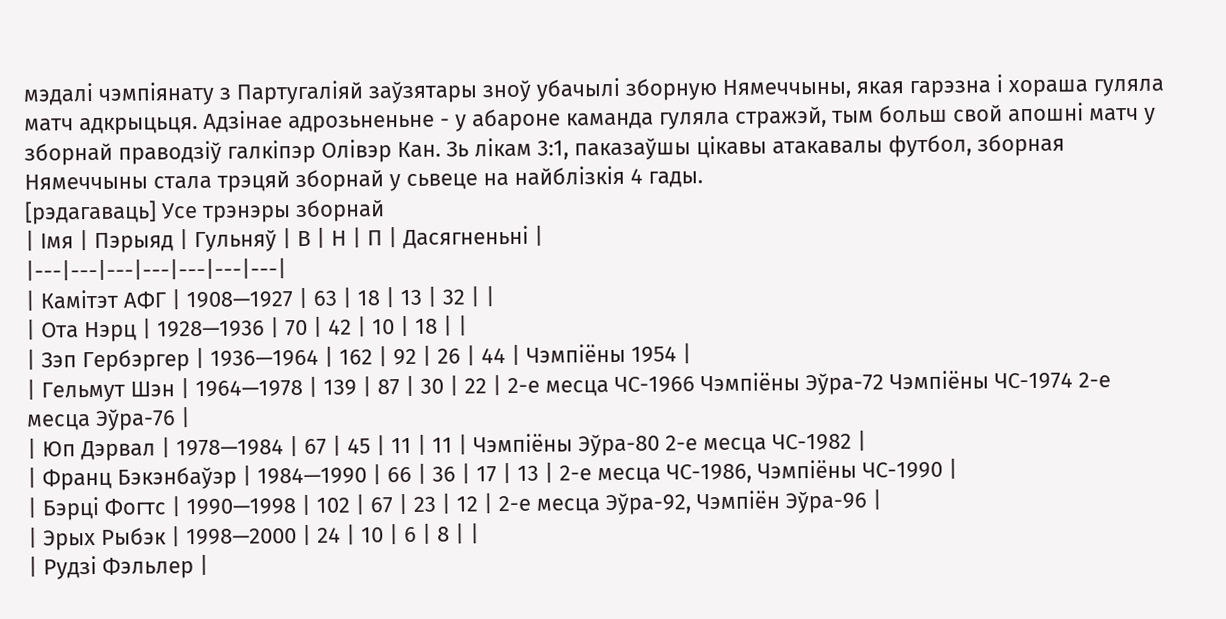мэдалі чэмпіянату з Партугаліяй заўзятары зноў убачылі зборную Нямеччыны, якая гарэзна і хораша гуляла матч адкрыцьця. Адзінае адрозьненьне - у абароне каманда гуляла стражэй, тым больш свой апошні матч у зборнай праводзіў галкіпэр Олівэр Кан. Зь лікам 3:1, паказаўшы цікавы атакавалы футбол, зборная Нямеччыны стала трэцяй зборнай у сьвеце на найблізкія 4 гады.
[рэдагаваць] Усе трэнэры зборнай
| Імя | Пэрыяд | Гульняў | В | Н | П | Дасягненьні |
|---|---|---|---|---|---|---|
| Камітэт АФГ | 1908—1927 | 63 | 18 | 13 | 32 | |
| Ота Нэрц | 1928—1936 | 70 | 42 | 10 | 18 | |
| Зэп Гербэргер | 1936—1964 | 162 | 92 | 26 | 44 | Чэмпіёны 1954 |
| Гельмут Шэн | 1964—1978 | 139 | 87 | 30 | 22 | 2-е месца ЧС-1966 Чэмпіёны Эўра-72 Чэмпіёны ЧС-1974 2-е месца Эўра-76 |
| Юп Дэрвал | 1978—1984 | 67 | 45 | 11 | 11 | Чэмпіёны Эўра-80 2-е месца ЧС-1982 |
| Франц Бэкэнбаўэр | 1984—1990 | 66 | 36 | 17 | 13 | 2-е месца ЧС-1986, Чэмпіёны ЧС-1990 |
| Бэрці Фогтс | 1990—1998 | 102 | 67 | 23 | 12 | 2-е месца Эўра-92, Чэмпіён Эўра-96 |
| Эрых Рыбэк | 1998—2000 | 24 | 10 | 6 | 8 | |
| Рудзі Фэльлер |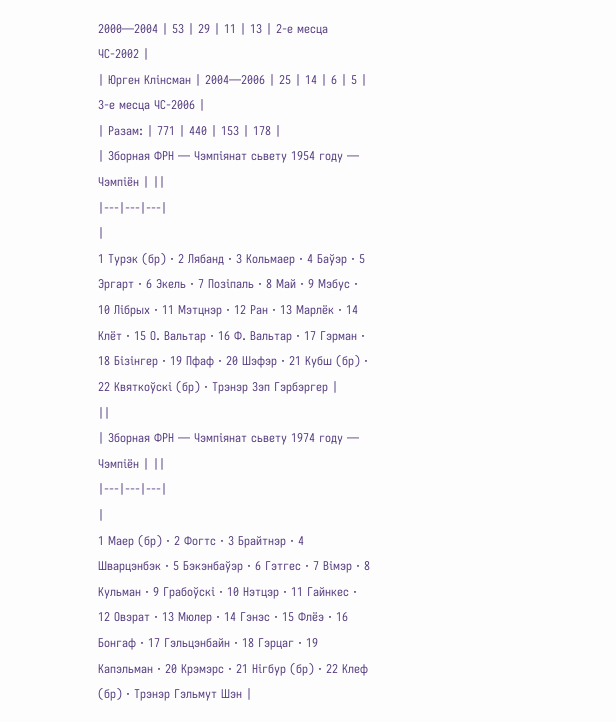2000—2004 | 53 | 29 | 11 | 13 | 2-е месца ЧС-2002 |
| Юрген Клінсман | 2004—2006 | 25 | 14 | 6 | 5 | 3-е месца ЧС-2006 |
| Разам: | 771 | 440 | 153 | 178 |
| Зборная ФРН — Чэмпіянат сьвету 1954 году — Чэмпіён | ||
|---|---|---|
|
1 Турэк (бр) · 2 Лябанд · 3 Кольмаер · 4 Баўэр · 5 Эргарт · 6 Экель · 7 Позіпаль · 8 Май · 9 Мэбус · 10 Лібрых · 11 Мэтцнэр · 12 Ран · 13 Марлёк · 14 Клёт · 15 О. Вальтар · 16 Ф. Вальтар · 17 Гэрман · 18 Бізінгер · 19 Пфаф · 20 Шэфэр · 21 Кубш (бр) · 22 Квяткоўскі (бр) · Трэнэр Зэп Гэрбэргер |
||
| Зборная ФРН — Чэмпіянат сьвету 1974 году — Чэмпіён | ||
|---|---|---|
|
1 Маер (бр) · 2 Фогтс · 3 Брайтнэр · 4 Шварцэнбэк · 5 Бэкэнбаўэр · 6 Гэтгес · 7 Вімэр · 8 Кульман · 9 Грабоўскі · 10 Нэтцэр · 11 Гайнкес · 12 Овэрат · 13 Мюлер · 14 Гэнэс · 15 Флёэ · 16 Бонгаф · 17 Гэльцэнбайн · 18 Гэрцаг · 19 Капэльман · 20 Крэмэрс · 21 Нігбур (бр) · 22 Клеф (бр) · Трэнэр Гэльмут Шэн |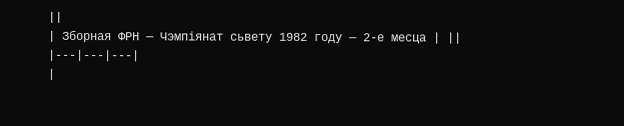||
| Зборная ФРН — Чэмпіянат сьвету 1982 году — 2-е месца | ||
|---|---|---|
|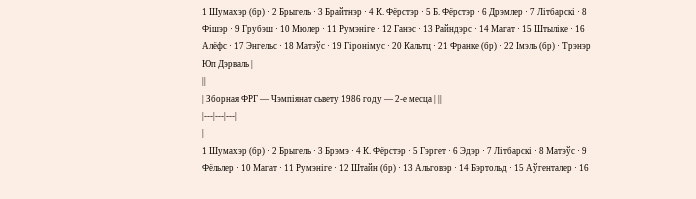1 Шумахэр (бр) · 2 Брыгель · 3 Брайтнэр · 4 К. Фёрстэр · 5 Б. Фёрстэр · 6 Дрэмлер · 7 Літбарскі · 8 Фішэр · 9 Грубэш · 10 Мюлер · 11 Румэніге · 12 Ганэс · 13 Райндэрс · 14 Магат · 15 Штыліке · 16 Алёфс · 17 Энгельс · 18 Матэўс · 19 Гіронімус · 20 Кальтц · 21 Франке (бр) · 22 Імэль (бр) · Трэнэр Юп Дэрваль |
||
| Зборная ФРГ — Чэмпіянат сьвету 1986 году — 2-е месца | ||
|---|---|---|
|
1 Шумахэр (бр) · 2 Брыгель · 3 Брэмэ · 4 К. Фёрстэр · 5 Гэргет · 6 Эдэр · 7 Літбарскі · 8 Матэўс · 9 Фёльлер · 10 Магат · 11 Румэніге · 12 Штайн (бр) · 13 Альговэр · 14 Бэртольд · 15 Аўгенталер · 16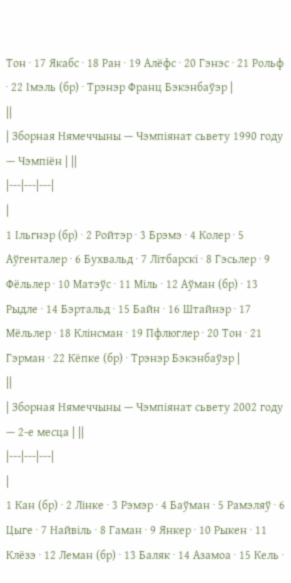Тон · 17 Якабс · 18 Ран · 19 Алёфс · 20 Гэнэс · 21 Рольф · 22 Імэль (бр) · Трэнэр Франц Бэкэнбаўэр |
||
| Зборная Нямеччыны — Чэмпіянат сьвету 1990 году — Чэмпіён | ||
|---|---|---|
|
1 Ільгнэр (бр) · 2 Ройтэр · 3 Брэмэ · 4 Колер · 5 Аўгенталер · 6 Бухвальд · 7 Літбарскі · 8 Гэсьлер · 9 Фёльлер · 10 Матэўс · 11 Міль · 12 Аўман (бр) · 13 Рыдле · 14 Бэртальд · 15 Байн · 16 Штайнэр · 17 Мёльлер · 18 Клінсман · 19 Пфлюглер · 20 Тон · 21 Гэрман · 22 Кёпке (бр) · Трэнэр Бэкэнбаўэр |
||
| Зборная Нямеччыны — Чэмпіянат сьвету 2002 году — 2-е месца | ||
|---|---|---|
|
1 Кан (бр) · 2 Лінке · 3 Рэмэр · 4 Баўман · 5 Рамэляў · 6 Цыге · 7 Найвіль · 8 Гаман · 9 Янкер · 10 Рыкен · 11 Клёзэ · 12 Леман (бр) · 13 Баляк · 14 Азамоа · 15 Кель ·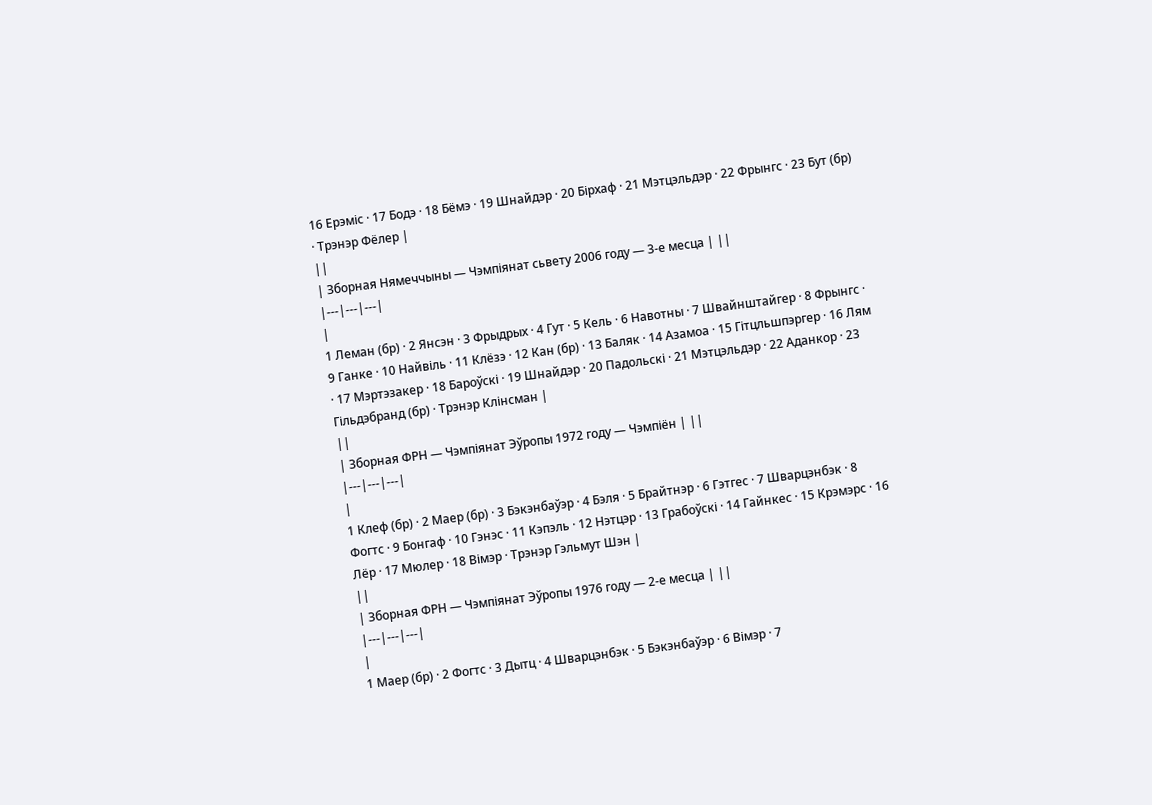16 Ерэміс · 17 Бодэ · 18 Бёмэ · 19 Шнайдэр · 20 Бірхаф · 21 Мэтцэльдэр · 22 Фрынгс · 23 Бут (бр) · Трэнэр Фёлер |
||
| Зборная Нямеччыны — Чэмпіянат сьвету 2006 году — 3-е месца | ||
|---|---|---|
|
1 Леман (бр) · 2 Янсэн · 3 Фрыдрых · 4 Гут · 5 Кель · 6 Навотны · 7 Швайнштайгер · 8 Фрынгс · 9 Ганке · 10 Найвіль · 11 Клёзэ · 12 Кан (бр) · 13 Баляк · 14 Азамоа · 15 Гітцльшпэргер · 16 Лям · 17 Мэртэзакер · 18 Бароўскі · 19 Шнайдэр · 20 Падольскі · 21 Мэтцэльдэр · 22 Аданкор · 23 Гільдэбранд (бр) · Трэнэр Клінсман |
||
| Зборная ФРН — Чэмпіянат Эўропы 1972 году — Чэмпіён | ||
|---|---|---|
|
1 Клеф (бр) · 2 Маер (бр) · 3 Бэкэнбаўэр · 4 Бэля · 5 Брайтнэр · 6 Гэтгес · 7 Шварцэнбэк · 8 Фогтс · 9 Бонгаф · 10 Гэнэс · 11 Кэпэль · 12 Нэтцэр · 13 Грабоўскі · 14 Гайнкес · 15 Крэмэрс · 16 Лёр · 17 Мюлер · 18 Вімэр · Трэнэр Гэльмут Шэн |
||
| Зборная ФРН — Чэмпіянат Эўропы 1976 году — 2-е месца | ||
|---|---|---|
|
1 Маер (бр) · 2 Фогтс · 3 Дытц · 4 Шварцэнбэк · 5 Бэкэнбаўэр · 6 Вімэр · 7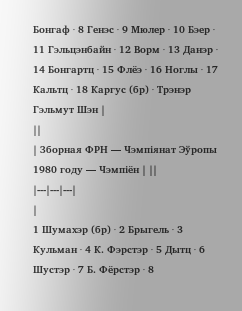Бонгаф · 8 Генэс · 9 Мюлер · 10 Бэер · 11 Гэльцэнбайн · 12 Ворм · 13 Данэр · 14 Бонгартц · 15 Флёэ · 16 Ноглы · 17 Кальтц · 18 Каргус (бр) · Трэнэр Гэльмут Шэн |
||
| Зборная ФРН — Чэмпіянат Эўропы 1980 году — Чэмпіён | ||
|---|---|---|
|
1 Шумахэр (бр) · 2 Брыгель · 3 Кульман · 4 К. Фэрстэр · 5 Дытц · 6 Шустэр · 7 Б. Фёрстэр · 8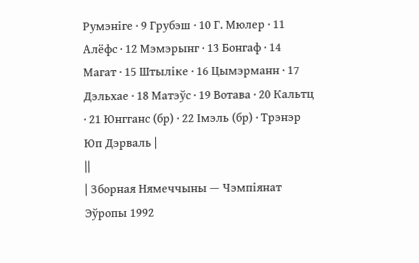Румэніге · 9 Грубэш · 10 Г. Мюлер · 11 Алёфс · 12 Мэмэрынг · 13 Бонгаф · 14 Магат · 15 Штыліке · 16 Цымэрманн · 17 Дэльхае · 18 Матэўс · 19 Вотава · 20 Кальтц · 21 Юнгганс (бр) · 22 Імэль (бр) · Трэнэр Юп Дэрваль |
||
| Зборная Нямеччыны — Чэмпіянат Эўропы 1992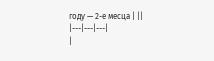году — 2-е месца | ||
|---|---|---|
|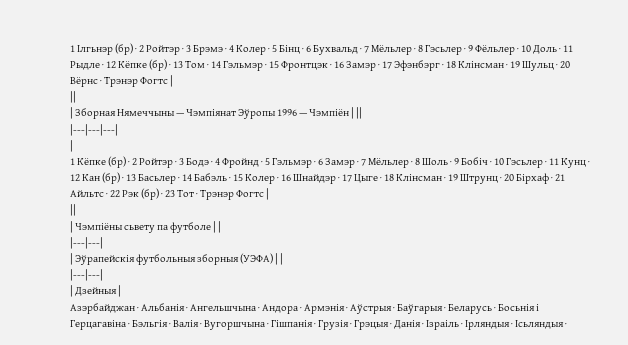1 Ілгьнэр (бр) · 2 Ройтэр · 3 Брэмэ · 4 Колер · 5 Бінц · 6 Бухвальд · 7 Мёльлер · 8 Гэсьлер · 9 Фёльлер · 10 Доль · 11 Рыдле · 12 Кёпке (бр) · 13 Том · 14 Гэльмэр · 15 Фронтцэк · 16 Замэр · 17 Эфэнбэрг · 18 Клінсман · 19 Шульц · 20 Вёрнс · Трэнэр Фогтс |
||
| Зборная Нямеччыны — Чэмпіянат Эўропы 1996 — Чэмпіён | ||
|---|---|---|
|
1 Кёпке (бр) · 2 Ройтэр · 3 Бодэ · 4 Фройнд · 5 Гэльмэр · 6 Замэр · 7 Мёльлер · 8 Шоль · 9 Бобіч · 10 Гэсьлер · 11 Кунц · 12 Кан (бр) · 13 Басьлер · 14 Бабэль · 15 Колер · 16 Шнайдэр · 17 Цыге · 18 Клінсман · 19 Штрунц · 20 Бірхаф · 21 Айльтс · 22 Рэк (бр) · 23 Тот · Трэнэр Фогтс |
||
| Чэмпіёны сьвету па футболе | |
|---|---|
| Эўрапейскія футбольныя зборныя (УЭФА) | |
|---|---|
| Дзейныя |
Азэрбайджан · Альбанія · Ангельшчына · Андора · Армэнія · Аўстрыя · Баўгарыя · Беларусь · Босьнія і Герцагавіна · Бэльгія · Валія · Вугоршчына · Гішпанія · Грузія · Грэцыя · Данія · Ізраіль · Ірляндыя · Ісьляндыя ·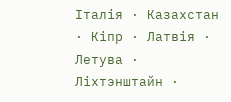Італія · Казахстан · Кіпр · Латвія · Летува · Ліхтэнштайн ·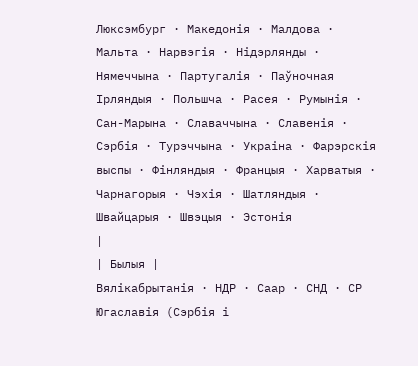Люксэмбург · Македонія · Малдова · Мальта · Нарвэгія · Нідэрлянды · Нямеччына · Партугалія · Паўночная Ірляндыя · Польшча · Расея · Румынія · Сан-Марына · Славаччына · Славенія · Сэрбія · Турэччына · Украіна · Фарэрскія выспы · Фінляндыя · Францыя · Харватыя · Чарнагорыя · Чэхія · Шатляндыя · Швайцарыя · Швэцыя · Эстонія
|
| Былыя |
Вялікабрытанія · НДР · Саар · СНД · СР Югаславія (Сэрбія і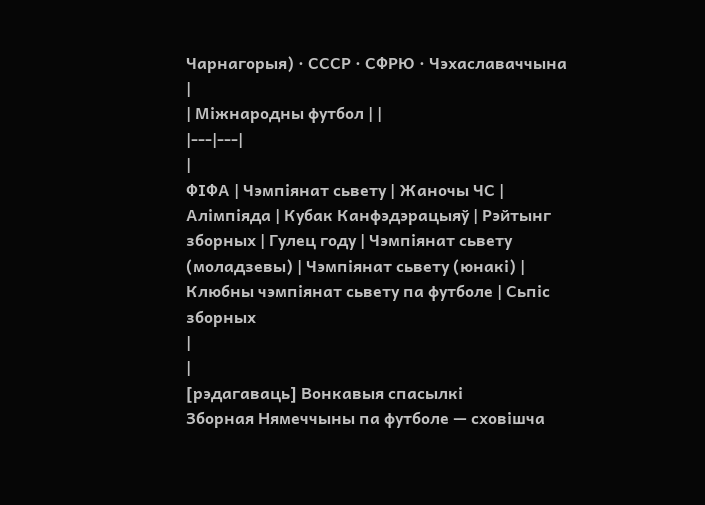Чарнагорыя) · СССР · СФРЮ · Чэхаславаччына
|
| Міжнародны футбол | |
|---|---|
|
ФІФА | Чэмпіянат сьвету | Жаночы ЧС | Алімпіяда | Кубак Канфэдэрацыяў | Рэйтынг зборных | Гулец году | Чэмпіянат сьвету (моладзевы) | Чэмпіянат сьвету (юнакі) | Клюбны чэмпіянат сьвету па футболе | Сьпіс зборных
|
|
[рэдагаваць] Вонкавыя спасылкі
Зборная Нямеччыны па футболе — сховішча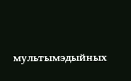мультымэдыйных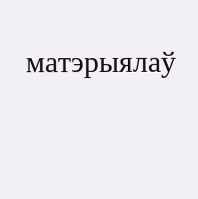матэрыялаў